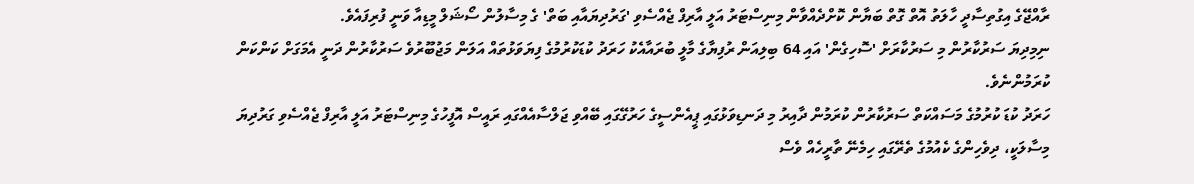ރާއްޖޭގެ އިގުތިސާދީ ހާލަތު އޮތް ގޮތް ބަޔާން ކޮށްދެއްވާން މިނިސްޓަރު އަލީ އާރިފް ޖެއްސެވި 'ގަރުދިޔައާއި ބަތް' ގެ މިސާލުން ސޯޝަލް މީޑިއާ ވަނީ ފުރިފައެވެ.
ނިމިދިޔަ ސަރުކާރުން މި ސަރުކާރަށް 'ސޮހިގެން' އައި 64 ބިލިއަން ރުފިޔާގެ މާލީ ބުރައާއެކު ހަރަދު ކުޑަކުރުމުގެ ފިޔަވަޅުތައް އަލަން މަޖުބޫރުވެ ސަރުކާރުން ދަނީ އެމަގަށް ކަންކަން ކުރަމުންނެވެ.
ހަރަދު ކުޑަ ކުރުމުގެ މަސައްކަތް ސަރުކާރުން ކުރަމުން ދާއިރު މި ދަނޑިވަޅުގައި ޕީއެންސީގެ ހަރުގޭގައި ބޭއްވި ޖަލްސާއެއްގައި ރައީސް އޮފީހުގެ މިނިސްޓަރު އަލީ އާރިފް ޖެއްސެވި ގަރުދިޔަ މިސާލަކީ، ދިވެހިންގެ ކެއުމުގެ ތެރޭގައި ހިމެނޭ ތާރީހެއް ވެސް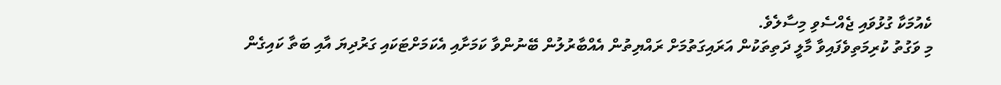ކެއުމަކާ ގުޅުވައި ޖެއްސެވި މިސާލެވެ.
މި ވަގުތު ކުރިމަތިވެފައިވާ މާލީ ދަތިތަކުން އަރައިގަތުމަށް ރައްޔިތުން އެއްބާރުލުން ބޭނުންވާ ކަމަށާއި އެކަމަށްޓަކައި ގަރުދިޔަ އާއި ބަތާ ކައިގެން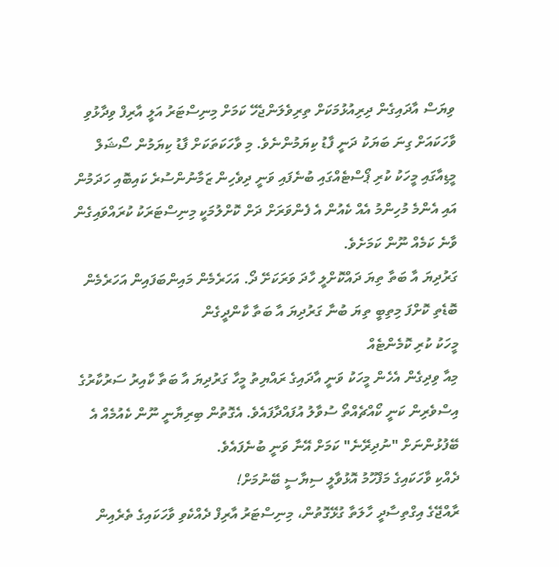ވިޔަސް އާދައިގެން ދިރިއުޅުމަކަށް ތިރިވެލަންޖެހޭ ކަމަށް މިނިސްޓަރު އަލީ އާރިފް ވިދާޅުވި ވާހަކައަށް ގިނަ ބަޔަކު ދަނީ ފާޑު ކިޔަމުންނެވެ. މި ވާހަކަތަކަށް ފާޑު ކިޔަމުން ސޯޝަލް މީޑިއާގައި މީހަކު ކުރި ޕޯސްޓެއްގައި ބުނެފައި ވަނީ ދިވެހިން ޒަމާނުންސުރެ ކައިބޮއި ހަދަމުން އައި އެންމެ މުހިންމު އެއް ކެއުން އެ ފެންވަރަށް ދަށް ކޮށްލުމަކީ މިނިސްޓަރަކު ކުރައްވައިގެން ވާނެ ކަމެއް ނޫން ކަމަށެވެ.
ގަރުދިޔަ އާ ބަތާ ތިޔަ ދައްކޮށްލީ ހާދަ ވަރަކަށޭ ދޯ. އަހަރެމެން މައިންބަފައިން އަހަރެމެން ބޮޑެތި ކޮށްފަ މިތިބީ ތިޔަ ބުނާ ގަރުދިޔަ އާ ބަތާ ކާންދީގެން
މީހަކު ކުރި ކޮމެންޓެއް
މިއާ ވިދިގެން އެހެން މީހަކު ވަނީ އާދައިގެ ރައްޔިތު މީހާ ގަރުދިޔަ އާ ބަތާ ކާއިރު ސަރުކާރުގެ އިސްވެރިން ކަނީ ކޯއްޗެއްތޯ ސުވާލު އުފައްދާފައެވެ. އެގޮތުން ބިރިޔާނީ ނޫން ކެއުމެއް އެ ބޭފުޅުންނަށް "ނުދިރޭނެ" ކަމަށް އޭނާ ވަނީ ބުނެފައެވެ.
ދެއްކި ވާހަކައިގެ މަފްހޫމު އޮޅުވާލީ ސިޔާސީ ބޭނުމަށް!
ރާއްޖޭގެ އިގްތިސާދީ ހާލަތާ ގުޅޭގޮތުން، މިނިސްޓަރު އާރިފް ދެއްކެވި ވާހަކައިގެ ތެރެއިން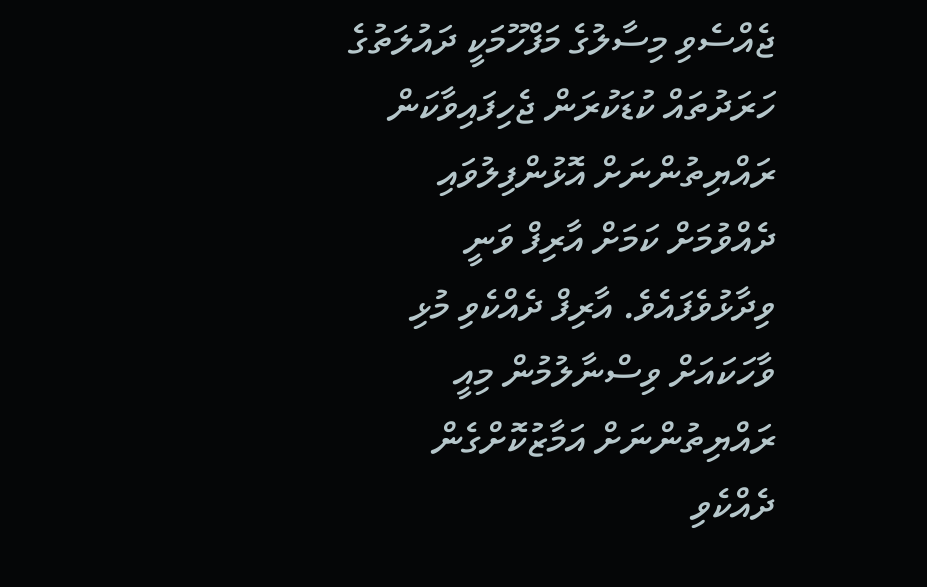ޖެއްސެވި މިސާލުގެ މަފްހޫމަކީ ދައުލަތުގެ ހަރަދުތައް ކުޑަކުރަން ޖެހިފައިވާކަން ރައްޔިތުންނަށް އޮޅުންފިލުވައި ދެއްވުމަށް ކަމަށް އާރިފް ވަނީ ވިދާޅުވެފައެވެ. އާރިފް ދެއްކެވި މުޅި ވާހަކައަށް ވިސްނާލުމުން މިއީ ރައްޔިތުންނަށް އަމާޒުކޮށްގެން ދެއްކެވި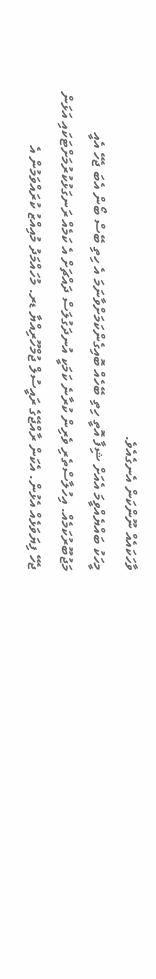ވާހަކައެއް ނޫންކަން އެނގެއެވެ.
މީހަކު ބައްޔެއްވީމަ އެއަށް ޝިފާ އޮތީ ހިތި ބޭހެއް ބޮއިގެންކަމަށްވާނަމަ އެ ހިތި ބޭސް ބޯން އެބަ ޖެހޭ އެއީ މަޖުބޫރުކަމެއް. އިހުލާސްތެރި ވެރިން ކުރާނެ ކަމަކީ އުނދަގުލަސް ދައްޗަށް އެ ކަމެއް ރަނގަޅުކުރުމަށްޓަކައި އަޅަން ޖެހޭ ފިޔަވަޅެއް އެޅުން. އެކަން ރާއްޖޭގެ ރައީސުލް ޖުމްހޫރިއްޔާ ޑރ. މުހައްމަދު މުއިއްޒު ކުރައްވަމުން އެ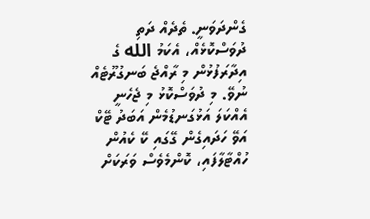ގެންދަވަނީ. ތެދެއް ދަތި ދުވަސްކޮޅެއް، އެކަމު الله ގެ އިދާރަފުޅުން މި ރާއްޖެ ބަނގުރޫޓެއް ނުވޭ. މި ދުވަސްކޮޅު މި ޖެހެނީ އެއްކަލަ އަޅުގަނޑުމެން އަބަދު ޓޭކް އަވޭ ހަދައިގެން ގޭގައި ކޭ ކެއުން ހުއްޓާލާފައި، ކޮންމެވެސް ވަރަކަށް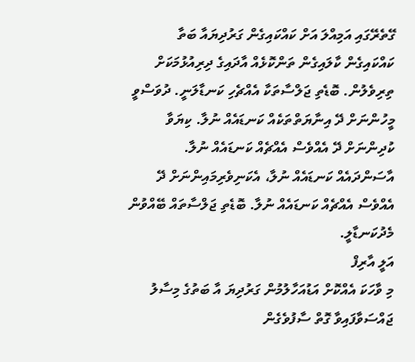ގޭތެރޭގައި އަމިއްލަ އަށް ކައްކައިގެން ގަރުދިޔައާ ބަތާ ކައްކައިގެން ކާލައިގެން ތަންކޮޅެއް އާދައިގެ ދިރިއުޅުމަކަށް ތިރިވެލުން. ބޮޑެތި ޖަލްސާތަކާ އެއްޗެހި ކަނޑާލަނީ. ދުވަސްވީ މީހުންނަށް ދޭ އިނާޔަތްތަކެއް ކަނޑައެއް ނުލާ. ކިޔަވާ ކުދިންނަށް ދޭ އެއްވެސް އެއްޗެއް ކަނޑައެއް ނުލާ. އާސަންދައެއް ކަނޑައެއް ނުލާ، އެކަނިވެރިމައިންނަށް ދޭ އެއްވެސް އެއްޗެއް ކަނޑައެއް ނުލާ. ބޮޑެތި ޖަލްސާތައް ބޭއްވުން މެދުކަނޑާލީ.
އަލީ އާރިފް
މި ވާހަކަ އެއްކޮށް އަޑުއަހާލުމުން ގަރުދިޔަ އާ ބަތުގެ މިސާލު ޖައްސަވާފައިވާ ގޮތް ސާފުވެގެން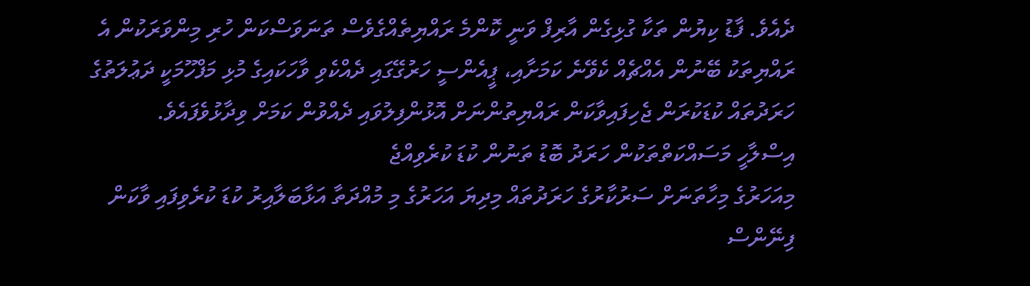ދެއެވެ. ފާޑު ކިޔުން ތަކާ ގުޅިގެން އާރިފް ވަނީ ކޮންމެ ރައްޔިތެއްގެވެސް ތަނަވަސްކަން ހުރި މިންވަރަކުން އެ ރައްޔިތަކު ބޭނުން އެއްޗެއް ކެވޭނެ ކަމަށާއި، ޕީއެންސީ ހަރުގޭގައި ދެއްކެވި ވާހަކައިގެ މުޅި މަފްހޫމަކީ ދަޢުލަތުގެ ހަރަދުތައް ކުޑަކުރަން ޖެހިފައިވާކަން ރައްޔިތުންނަށް އޮޅުންފިލުވައި ދެއްވުން ކަމަށް ވިދާޅުވެފައެވެ.
އިސްލާހީ މަސައްކަތްތަކުން ހަރަދު ބޮޑު ތަނުން ކުޑަ ކުރެވިއްޖެ
މިއަހަރުގެ މިހާތަނަށް ސަރުކާރުގެ ހަރަދުތައް މިދިޔަ އަހަރުގެ މި މުއްދަތާ އަޅާބަލާއިރު ކުޑަ ކުރެވިފައި ވާކަން ފިނޭންސް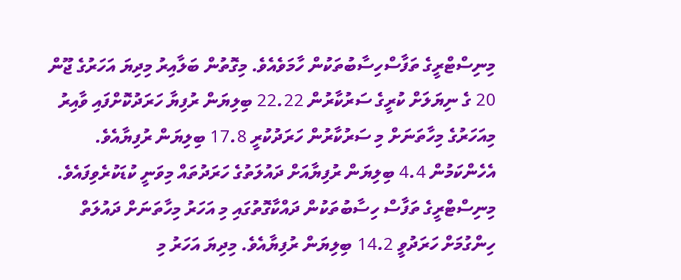މިނިސްޓްރީގެ ތަފާސްހިސާބުތަކުން ހާމަވެއެވެ. މިގޮތުން ބަލާއިރު މިދިޔަ އަހަރުގެ ޖޫން 20 ގެ ނިޔަލަށް ކުރީގެ ސަރުކާރުން 22.22 ބިލިޔަން ރުފިޔާ ހަރަދުކޮށްފައި ވާއިރު މިއަހަރުގެ މިހާތަނަށް މި ސަރުކާރުން ހަރަދުކުރީ 17.8 ބިލިޔަން ރުފިޔާއެވެ. އެހެންކަމުން 4.4 ބިލިޔަން ރުފިޔާއަށް ދައުލަތުގެ ހަރަދުތައް މިވަނީ ކުޑަކުރެވިފައެވެ.
މިނިސްޓްރީގެ ތަފާސް ހިސާބުތަކުން ދައްކާގޮތުގައި މި އަހަރު މިހާތަނަށް ދައުލަތް ހިންގުމަށް ހަރަދުވީ 14.2 ބިލިޔަން ރުފިޔާއެވެ. މިދިޔަ އަހަރު މި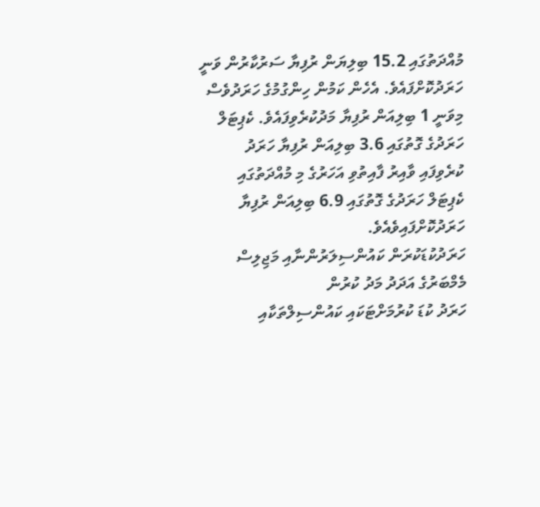މުއްދަތުގައި 15.2 ބިލިޔަން ރުފިޔާ ސަރުކާރުން ވަނީ ހަރަދުކޮށްފައެވެ. އެހެން ކަމުން ހިންގުމުގެ ހަރަދުވެސް މިވަނީ 1 ބިލިއަން ރުފިޔާ މަދުކުރެވިފައެވެ. ކެޕިޓަލް ހަރަދުގެ ގޮތުގައި 3.6 ބިލިއަން ރުފިޔާ ހަރަދު ކުރެވިފައި ވާއިރު ފާއިތުވި އަހަރުގެ މި މުއްދަތުގައި ކެޕިޓަލް ހަރަދުގެ ގޮތުގައި 6.9 ބިލިއަން ރުފިޔާ ހަރަދުކޮށްފައިވެއެވެ.
ހަރަދުކުޑަކުރަން ކައުންސިލަރުންނާއި މަޖިލިސް މެމްބަރުގެ އަދަދު މަދު ކުރުން
ހަރަދު ކުޑަ ކުރުމަށްޓަކައި ކައުންސިލްތަކާއި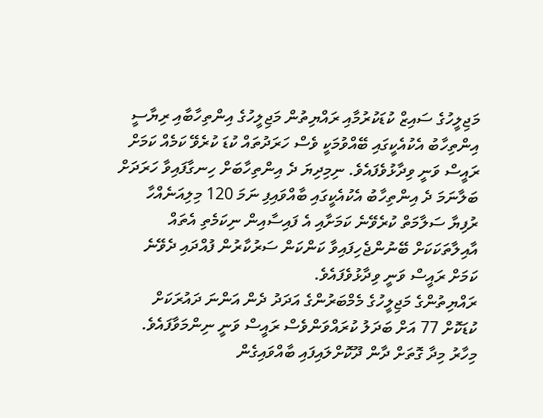މަޖިލީހުގެ ސައިޒް ކުޑަކުރުމާއި ރައްޔިތުން މަޖިލީހުގެ އިންތިހާބާއި ރިޔާސީ އިންތިހާބު އެކުއެކީގައި ބޭއްވުމަކީ ވެސް ހަރަދުތައް ކުޑަ ކުރެވޭ ކަމެއް ކަމަށް ރައީސް ވަނީ ވިދާޅުވެފައެވެ. ނިމިދިޔަ ދެ އިންތިހާބަށް ހިނގާފައިވާ ހަރަދަށް ބަލާނަމަ ދެ އިންތިހާބު އެކުއެކީގައި ބާއްވައިފި ނަމަ 120 މިލިއަނެއްހާ ރުފިޔާ ސަލާމަތް ކުރެވޭނެ ކަމަށާއި އެ ފައިސާއިން ނިކަމެތި އެތައް އާއިލާތަކަކަށް ބޭނުންޖެހިފައިވާ ކަންކަން ސަރުކާރުން ފުއްދައި ދެވޭނެ ކަމަށް ރައީސް ވަނީ ވިދާޅުވެފައެވެ.
ރައްޔިތުންގެ މަޖިލީހުގެ މެމްބަރުންގެ އަދަދު ދެން އަންނަ ދައުރަކަށް ކުޑަކޮށް 77 އަށް ބަދަލު ކުރައްވަންވެސް ރައީސް ވަނީ ނިންމަވާފައެވެ. މިހާރު މިދާ ގޮތަށް ދާން ދޫކޮށްލައިފައި ބާއްވައިގެން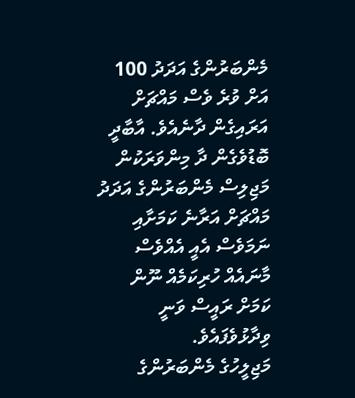މެންބަރުންގެ އަދަދު 100 އަށް ވުރެ ވެސް މައްޗަށް އަރައިގެން ދާނެއެވެ. އާބާދީ ބޮޑުވެގެން ދާ މިންވަރަކުން މަޖިލިސް މެންބަރުންގެ އަދަދު މައްޗަށް އަރާނެ ކަމަށާއި ނަމަވެސް އެއީ އެއްވެސް މާނައެއް ހުރިކަމެއް ނޫން ކަމަށް ރައީސް ވަނީ ވިދާޅުވެފައެވެ.
މަޖިލީހުގެ މެންބަރުންގެ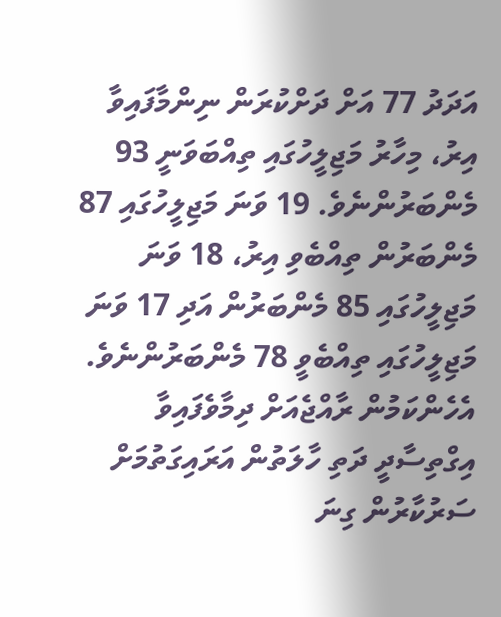އަދަދު 77 އަށް ދަށްކުރަން ނިންމާފައިވާ އިރު، މިހާރު މަޖިލީހުގައި ތިއްބަވަނީ 93 މެންބަރުންނެވެ. 19 ވަނަ މަޖިލީހުގައި 87 މެންބަރުން ތިއްބެވި އިރު، 18 ވަނަ މަޖިލީހުގައި 85 މެންބަރުން އަދި 17 ވަނަ މަޖިލީހުގައި ތިއްބެވީ 78 މެންބަރުންނެވެ.
އެހެންކަމުން ރާއްޖެއަށް ދިމާވެފައިވާ އިގްތިސާދީ ދަތި ހާލަތުން އަރައިގަތުމަށް ސަރުކާރުން ގިނަ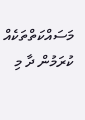މަސައްކަތްތަކެއް ކުރަމުން ދާ މި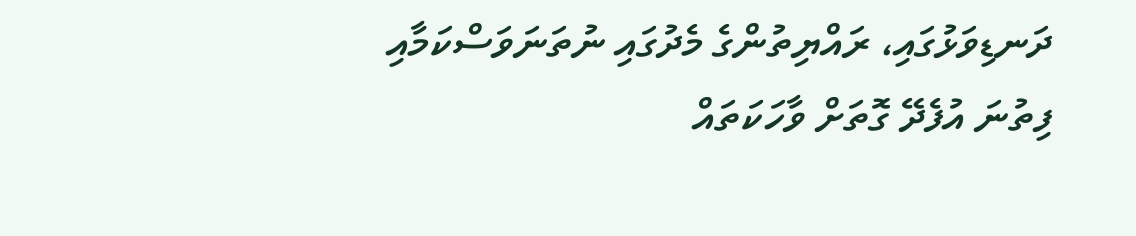ދަނޑިވަޅުގައި، ރައްޔިތުންގެ މެދުގައި ނުތަނަވަސްކަމާއި ފިތުނަ އުފެދޭ ގޮތަށް ވާހަކަތައް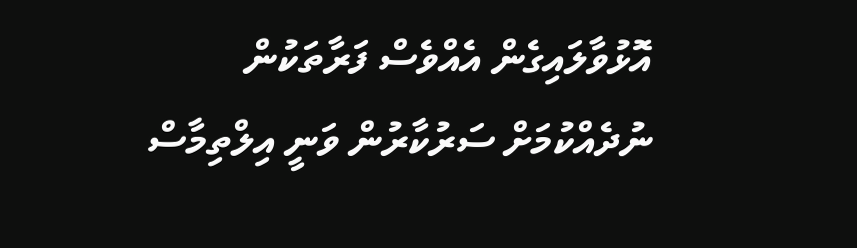އޮޅުވާލައިގެން އެއްވެސް ފަރާތަކުން ނުދެއްކުމަށް ސަރުކާރުން ވަނީ އިލްތިމާސް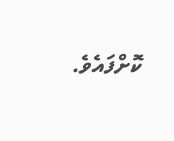ކޮށްފައެވެ.